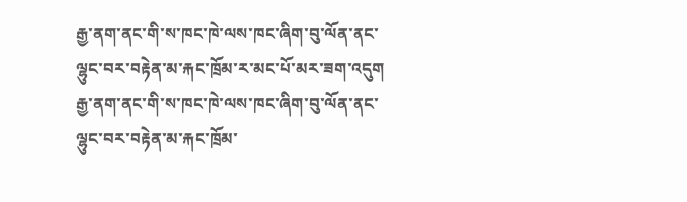རྒྱ་ནག་ནང་གི་ས་ཁང་ཁེ་ལས་ཁང་ཞིག་བུ་ལོན་ནང་ལྷུང་བར་བརྟེན་མ་རྐང་ཁྲོམ་ར་མང་པོ་མར་ཟག་འདུག
རྒྱ་ནག་ནང་གི་ས་ཁང་ཁེ་ལས་ཁང་ཞིག་བུ་ལོན་ནང་ལྷུང་བར་བརྟེན་མ་རྐང་ཁྲོམ་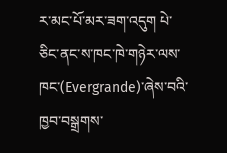ར་མང་པོ་མར་ཟག་འདུག པེ་ཅིང་ནང་ས་ཁང་ཁེ་གཉེར་ལས་ཁང་(Evergrande)་ཞེས་བའི་ཁྱབ་བསྒྲགས་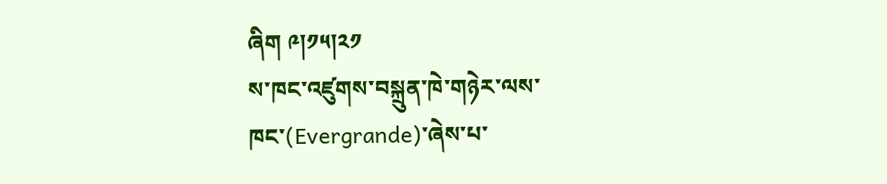ཞིག ༩།༡༥།༢༡
ས་ཁང་འཛུགས་བསྐྲུན་ཁེ་གཉེར་ལས་ཁང་(Evergrande)་ཞེས་པ་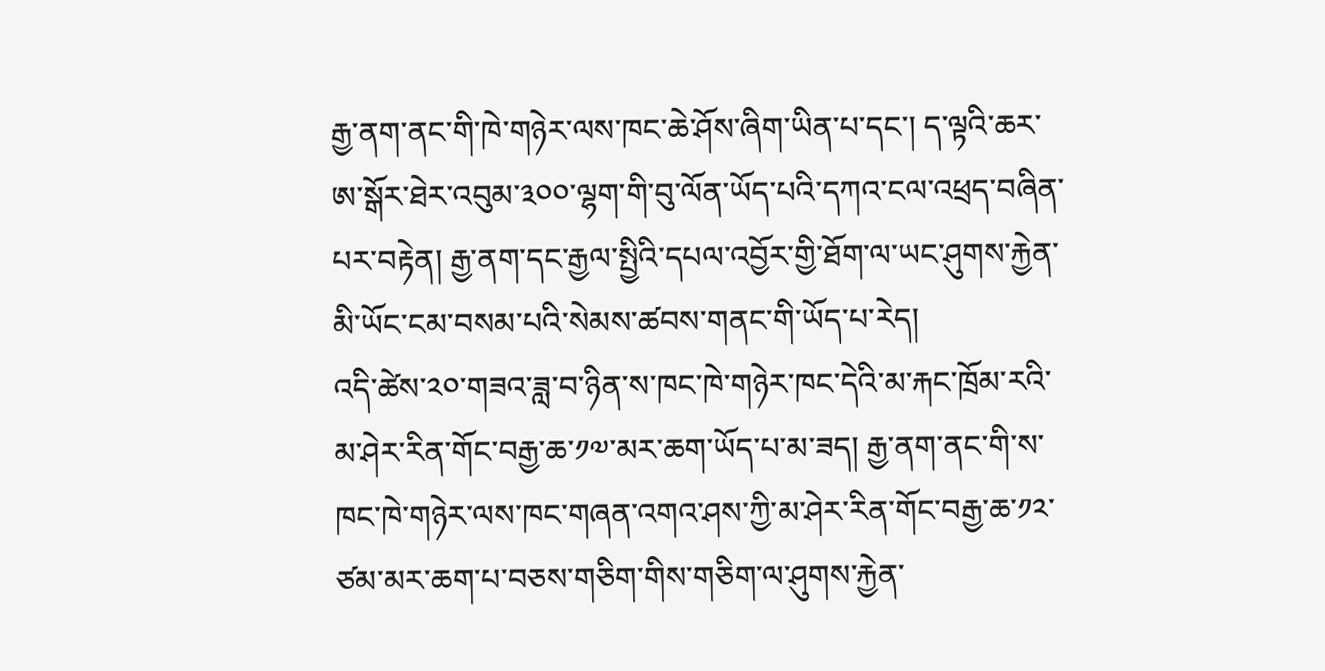རྒྱ་ནག་ནང་གི་ཁེ་གཉེར་ལས་ཁང་ཆེ་ཤོས་ཞིག་ཡིན་པ་དང་། ད་ལྟའི་ཆར་ཨ་སྒོར་ཐེར་འབུམ་༣༠༠་ལྷག་གི་བུ་ལོན་ཡོད་པའི་དཀའ་ངལ་འཕྲད་བཞིན་པར་བརྟེན། རྒྱ་ནག་དང་རྒྱལ་སྤྱིའི་དཔལ་འབྱོར་གྱི་ཐོག་ལ་ཡང་ཤུགས་རྐྱེན་མི་ཡོང་ངམ་བསམ་པའི་སེམས་ཚབས་གནང་གི་ཡོད་པ་རེད།
འདི་ཚེས་༢༠་གཟའ་ཟླ་བ་ཉིན་ས་ཁང་ཁེ་གཉེར་ཁང་དེའི་མ་རྐང་ཁྲོམ་རའི་མ་ཤེར་རིན་གོང་བརྒྱ་ཆ་༡༧་མར་ཆག་ཡོད་པ་མ་ཟད། རྒྱ་ནག་ནང་གི་ས་ཁང་ཁེ་གཉེར་ལས་ཁང་གཞན་འགའ་ཤས་ཀྱི་མ་ཤེར་རིན་གོང་བརྒྱ་ཆ་༡༢་ཙམ་མར་ཆག་པ་བཅས་གཅིག་གིས་གཅིག་ལ་ཤུགས་རྐྱེན་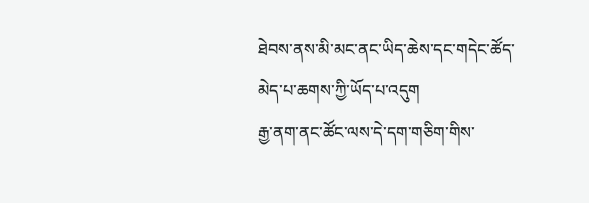ཐེབས་ནས་མི་མང་ནང་ཡིད་ཆེས་དང་གདེང་ཚོད་མེད་པ་ཆགས་ཀྱི་ཡོད་པ་འདུག
རྒྱ་ནག་ནང་ཚོང་ལས་དེ་དག་གཅིག་གིས་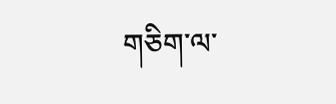གཅིག་ལ་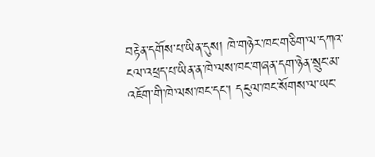བརྟེན་དགོས་པ་ཡིན་དུས། ཁེ་གཉེར་ཁང་གཅིག་ལ་དཀའ་ངལ་འཕྲད་པ་ཡིན་ན་ཁེ་ལས་ཁང་གཞན་དག་ཉེན་སྲུང་མ་འཇོག་གི་ཁེ་ལས་ཁང་དང་། དངུལ་ཁང་སོགས་ལ་ཡང་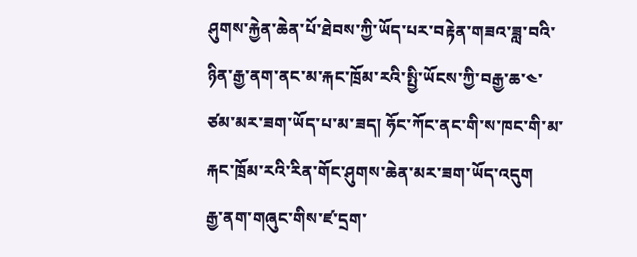ཤུགས་རྐྱེན་ཆེན་པོ་ཐེབས་ཀྱི་ཡོད་པར་བརྟེན་གཟའ་ཟླ་བའི་ཉིན་རྒྱ་ནག་ནང་མ་རྐང་ཁྲོམ་རའི་སྤྱི་ཡོངས་ཀྱི་བརྒྱ་ཆ་༤་ཙམ་མར་ཟག་ཡོད་པ་མ་ཟད། ཧོང་ཀོང་ནང་གི་ས་ཁང་གི་མ་རྐང་ཁྲོམ་རའི་རིན་གོང་ཤུགས་ཆེན་མར་ཟག་ཡོད་འདུག
རྒྱ་ནག་གཞུང་གིས་ཛ་དྲག་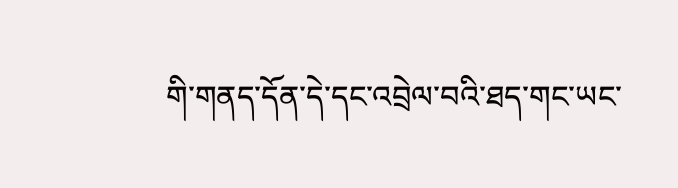གི་གནད་དོན་དེ་དང་འབྲེལ་བའི་ཐད་གང་ཡང་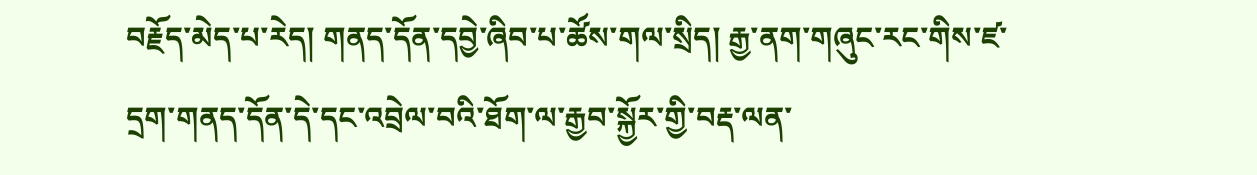བརྗོད་མེད་པ་རེད། གནད་དོན་དབྱེ་ཞིབ་པ་ཚོས་གལ་སྲིད། རྒྱ་ནག་གཞུང་རང་གིས་ཛ་དྲག་གནད་དོན་དེ་དང་འབྲེལ་བའི་ཐོག་ལ་རྒྱབ་སྐྱོར་གྱི་བརྡ་ལན་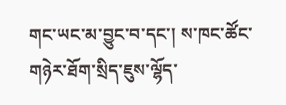གང་ཡང་མ་བྱུང་བ་དང་། ས་ཁང་ཚོང་གཉེར་ཐོག་སྲིད་ཇུས་ལྷོད་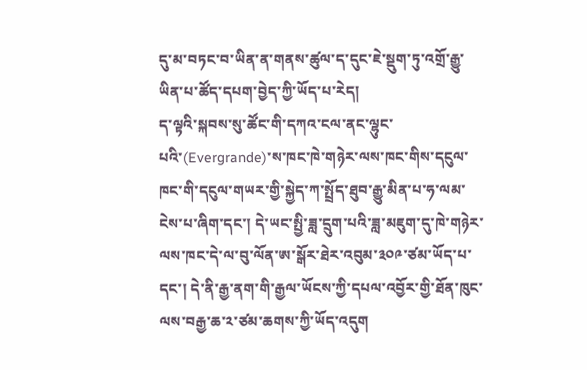དུ་མ་བཏང་བ་ཡིན་ན་གནས་ཚུལ་ད་དུང་ཇེ་སྡུག་ཏུ་འགྲོ་རྒྱུ་ཡིན་པ་ཚོད་དཔག་བྱེད་ཀྱི་ཡོད་པ་རེད།
ད་ལྟའི་སྐབས་སུ་ཚོང་གི་དཀའ་ངལ་ནང་ལྷུང་པའི་(Evergrande)་ས་ཁང་ཁེ་གཉེར་ལས་ཁང་གིས་དངུལ་ཁང་གི་དངུལ་གཡར་གྱི་སྐྱེད་ཀ་སྤྲོད་ཐུབ་རྒྱུ་མིན་པ་ཧ་ལམ་ངེས་པ་ཞིག་དང་། དེ་ཡང་སྤྱི་ཟླ་དྲུག་པའི་ཟླ་མཇུག་དུ་ཁེ་གཉེར་ལས་ཁང་དེ་ལ་བུ་ལོན་ཨ་སྒོར་ཐེར་འབུམ་༣༠༩་ཙམ་ཡོད་པ་དང་། དེ་ནི་རྒྱ་ནག་གི་རྒྱལ་ཡོངས་ཀྱི་དཔལ་འབྱོར་གྱི་ཐོན་ཁུང་ལས་བརྒྱ་ཆ་༢་ཙམ་ཆགས་ཀྱི་ཡོད་འདུག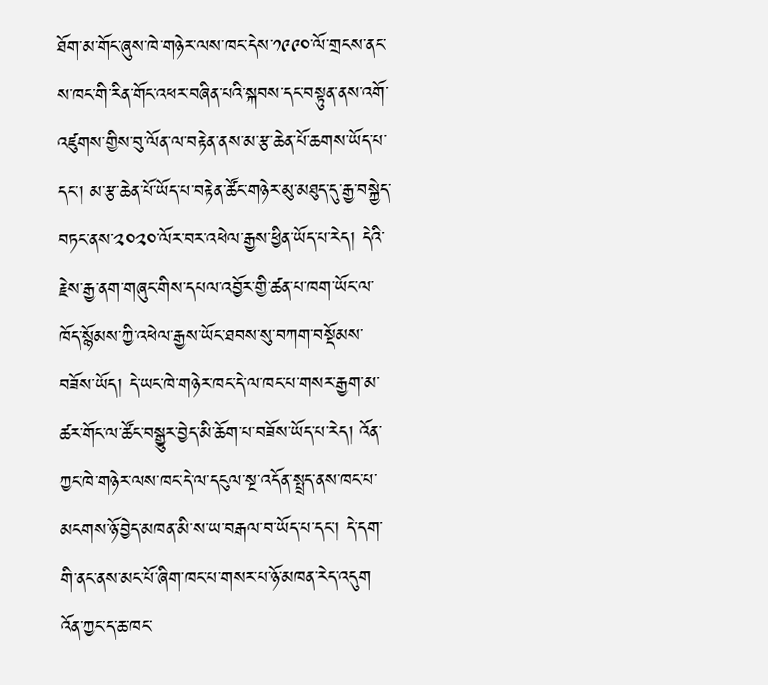ཐོག་མ་གོང་ཞུས་ཁེ་གཉེར་ལས་ཁང་དེས་༡༩༩༠་ལོ་གྲངས་ནང་ས་ཁང་གི་རིན་གོང་འཕར་བཞིན་པའི་སྐབས་དང་བསྟུན་ནས་འགོ་འཛུགས་གྱིས་བུ་ལོན་ལ་བརྟེན་ནས་མ་རྩ་ཆེན་པོ་ཆགས་ཡོད་པ་དང་། མ་རྩ་ཆེན་པོ་ཡོད་པ་བརྟེན་ཚོང་གཉེར་མུ་མཐུད་དུ་རྒྱ་བསྐྱེད་བཏང་ནས་༢༠༢༠་ལོར་བར་འཕེལ་རྒྱས་ཕྱིན་ཡོད་པ་རེད། དེའི་རྗེས་རྒྱ་ནག་གཞུང་གིས་དཔལ་འབྱོར་གྱི་ཚན་པ་ཁག་ཡོང་ལ་ཁོད་སྙོམས་ཀྱི་འཕེལ་རྒྱས་ཡོང་ཐབས་སུ་བཀག་བསྡོམས་བཟོས་ཡོད། དེ་ཡང་ཁེ་གཉེར་ཁང་དེ་ལ་ཁང་པ་གསར་རྒྱག་མ་ཚར་གོང་ལ་ཚོང་བསྒྱུར་བྱེད་མི་ཆོག་པ་བཟོས་ཡོད་པ་རེད། འོན་ཀྱང་ཁེ་གཉེར་ལས་ཁང་དེ་ལ་དངུལ་སྔ་འདོན་སྤྲད་ནས་ཁང་པ་མངགས་ཉོ་བྱེད་མཁན་མི་ས་ཡ་བརྒལ་བ་ཡོད་པ་དང་། དེ་དག་གི་ནང་ནས་མང་པོ་ཞིག་ཁང་པ་གསར་པ་ཉོ་མཁན་རེད་འདུག འོན་ཀྱང་ད་ཆ་ཁང་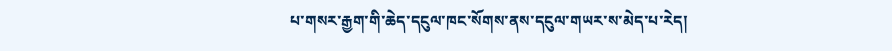པ་གསར་རྒྱག་གི་ཆེད་དངུལ་ཁང་སོགས་ནས་དངུལ་གཡར་ས་མེད་པ་རེད།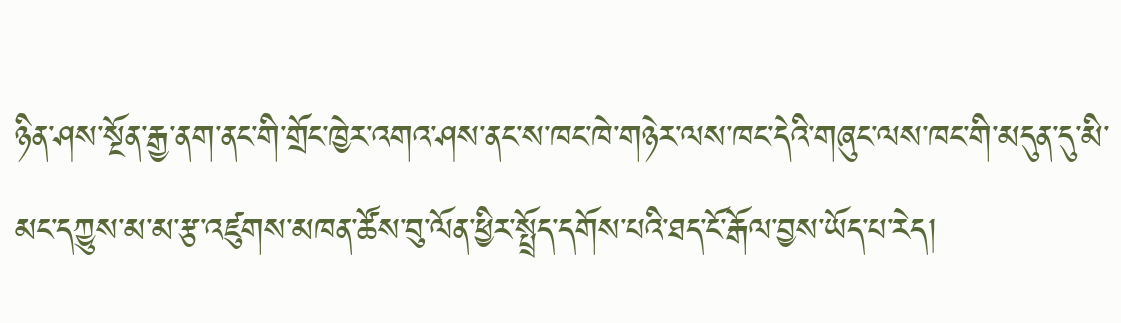ཉིན་ཤས་སྔོན་རྒྱ་ནག་ནང་གི་གྲོང་ཁྱེར་འགའ་ཤས་ནང་ས་ཁང་ཁེ་གཉེར་ལས་ཁང་དེའི་གཞུང་ལས་ཁང་གི་མདུན་དུ་མི་མང་དཀྱུས་མ་མ་རྩ་འཛུགས་མཁན་ཚོས་བུ་ལོན་ཕྱིར་སྤྲོད་དགོས་པའི་ཐད་ངོ་རྒོལ་བྱས་ཡོད་པ་རེད།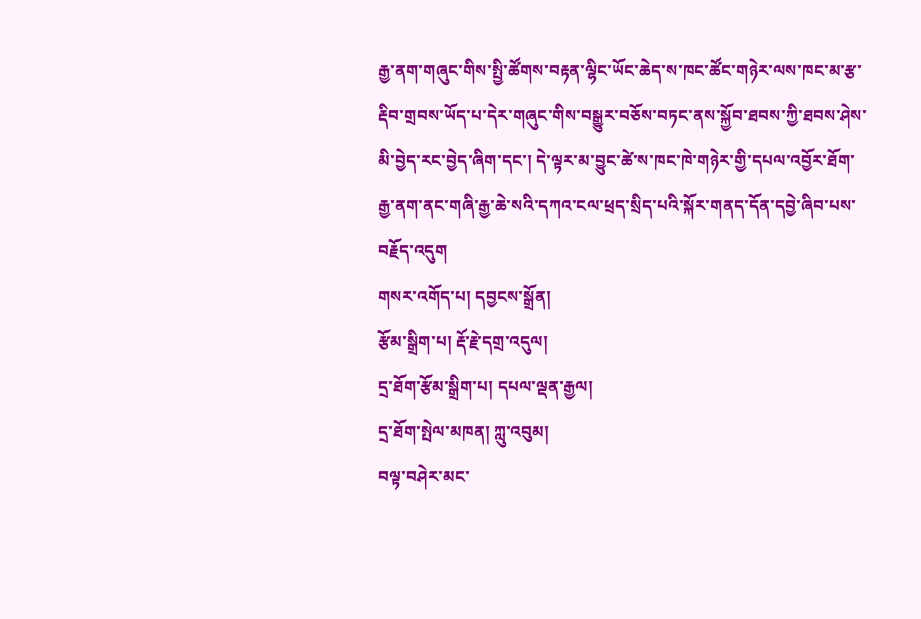རྒྱ་ནག་གཞུང་གིས་སྤྱི་ཚོགས་བརྟན་ལྷིང་ཡོང་ཆེད་ས་ཁང་ཚོང་གཉེར་ལས་ཁང་མ་རྩ་རྡིབ་གྲབས་ཡོད་པ་དེར་གཞུང་གིས་བསྒྱུར་བཅོས་བཏང་ནས་སྐྱོབ་ཐབས་ཀྱི་ཐབས་ཤེས་མི་བྱེད་རང་བྱེད་ཞིག་དང་། དེ་ལྟར་མ་བྱུང་ཚེ་ས་ཁང་ཁེ་གཉེར་གྱི་དཔལ་འབྱོར་ཐོག་རྒྱ་ནག་ནང་གཞི་རྒྱ་ཆེ་སའི་དཀའ་ངལ་ཕྲད་སྲིད་པའི་སྐོར་གནད་དོན་དབྱེ་ཞིབ་པས་བརྗོད་འདུག
གསར་འགོད་པ། དབྱངས་སྒྲོན།
རྩོམ་སྒྲིག་པ། རྡོ་རྗེ་དགྲ་འདུལ།
དྲ་ཐོག་རྩོམ་སྒྲིག་པ། དཔལ་ལྡན་རྒྱལ།
དྲ་ཐོག་སྤེལ་མཁན། ཀླུ་འབུམ།
བལྟ་བཤེར་མང་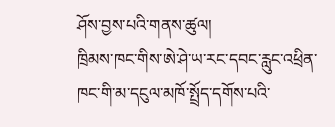ཤོས་བྱས་པའི་གནས་ཚུལ།
ཁྲིམས་ཁང་གིས་ཨེ་ཤེ་ཡ་རང་དབང་རླུང་འཕྲིན་ཁང་གི་མ་དངུལ་མཁོ་སྤྲོད་དགོས་པའི་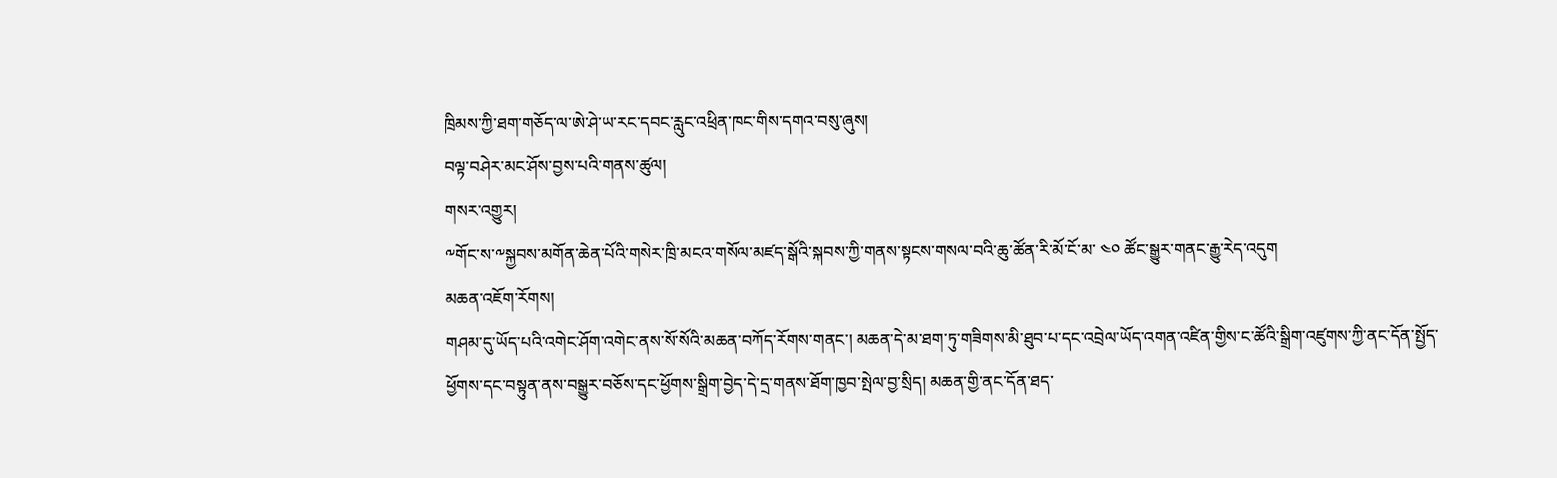ཁྲིམས་ཀྱི་ཐག་གཅོད་ལ་ཨེ་ཤེ་ཡ་རང་དབང་རླུང་འཕྲིན་ཁང་གིས་དགའ་བསུ་ཞུས།
བལྟ་བཤེར་མང་ཤོས་བྱས་པའི་གནས་ཚུལ།
གསར་འགྱུར།
༸གོང་ས་༸སྐྱབས་མགོན་ཆེན་པོའི་གསེར་ཁྲི་མངའ་གསོལ་མཛད་སྒོའི་སྐབས་ཀྱི་གནས་སྟངས་གསལ་བའི་ཆུ་ཚོན་རི་མོ་ངོ་མ་ ༤༠ ཚོང་སྒྱུར་གནང་རྒྱུ་རེད་འདུག
མཆན་འཇོག་རོགས།
གཤམ་དུ་ཡོད་པའི་འགེང་ཤོག་འགེང་ནས་སོ་སོའི་མཆན་བཀོད་རོགས་གནང་། མཆན་དེ་མ་ཐག་ཏུ་གཟིགས་མི་ཐུབ་པ་དང་འབྲེལ་ཡོད་འགན་འཛིན་གྱིས་ང་ཚོའི་སྒྲིག་འཛུགས་ཀྱི་ནང་དོན་སྤྱོད་ཕྱོགས་དང་བསྟུན་ནས་བསྒྱུར་བཅོས་དང་ཕྱོགས་སྒྲིག་བྱེད་དེ་དྲ་གནས་ཐོག་ཁྱབ་སྤེལ་བྱ་སྲིད། མཆན་གྱི་ནང་དོན་ཐད་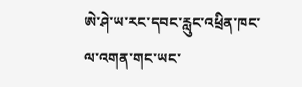ཨེ་ཤེ་ཡ་རང་དབང་རླུང་འཕྲིན་ཁང་ལ་འགན་གང་ཡང་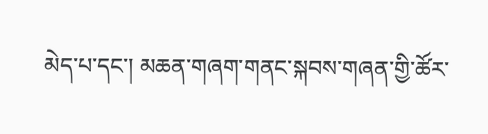མེད་པ་དང་། མཆན་གཞག་གནང་སྐབས་གཞན་གྱི་ཚོར་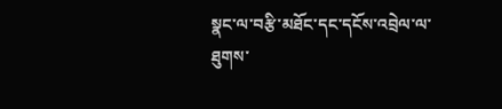སྣང་ལ་བརྩི་མཐོང་དང་དངོས་འབྲེལ་ལ་ཐུགས་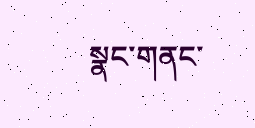སྣང་གནང་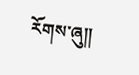རོགས་ཞུ༎